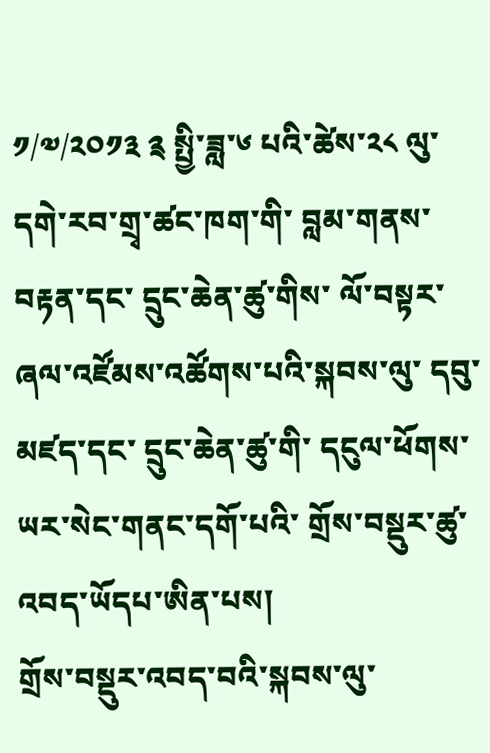༡/༧/༢༠༡༣ ༉ སྤྱི་ཟླ་༦ པའི་ཚེས་༢༨ ལུ་ དགེ་རབ་གྲྭ་ཚང་ཁག་གི་ བླམ་གནས་བརྟན་དང་ དྲུང་ཆེན་ཚུ་གིས་ ལོ་བསྟར་ཞལ་འཛོམས་འཚོགས་པའི་སྐབས་ལུ་ དབུ་མཛད་དང་ དྲུང་ཆེན་ཚུ་གི་ དངུལ་ཕོགས་ཡར་སེང་གནང་དགོ་པའི་ གྲོས་བསྡུར་ཚུ་ འབད་ཡོདཔ་ཨིན་པས།
གྲོས་བསྡུར་འབད་བའི་སྐབས་ལུ་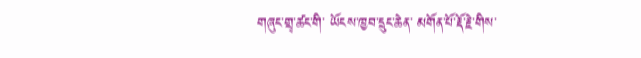གཞུང་གྲྭ་ཚང་གི་ ཡོངས་ཁྱབ་དྲུང་ཆེན་ མགོན་པོ་རྡོ་རྗེ་གིས་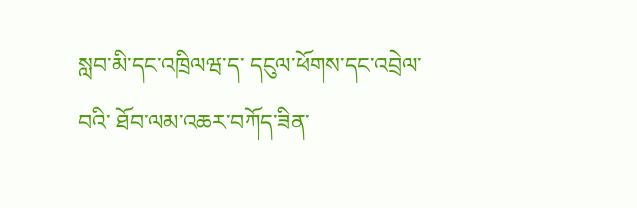སླབ་མི་དང་འཁྲིལཝ་ད་ དངུལ་ཕོགས་དང་འབྲེལ་བའི་ ཐོབ་ལམ་འཆར་བཀོད་ཟིན་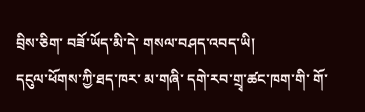བྲིས་ཅིག་ བཟོ་ཡོད་མི་དེ་ གསལ་བཤད་འབད་ཡི།
དངུལ་ཕོགས་ཀྱི་ཐད་ཁར་ མ་གཞི་ དགེ་རབ་གྲྭ་ཚང་ཁག་གི་ གོ་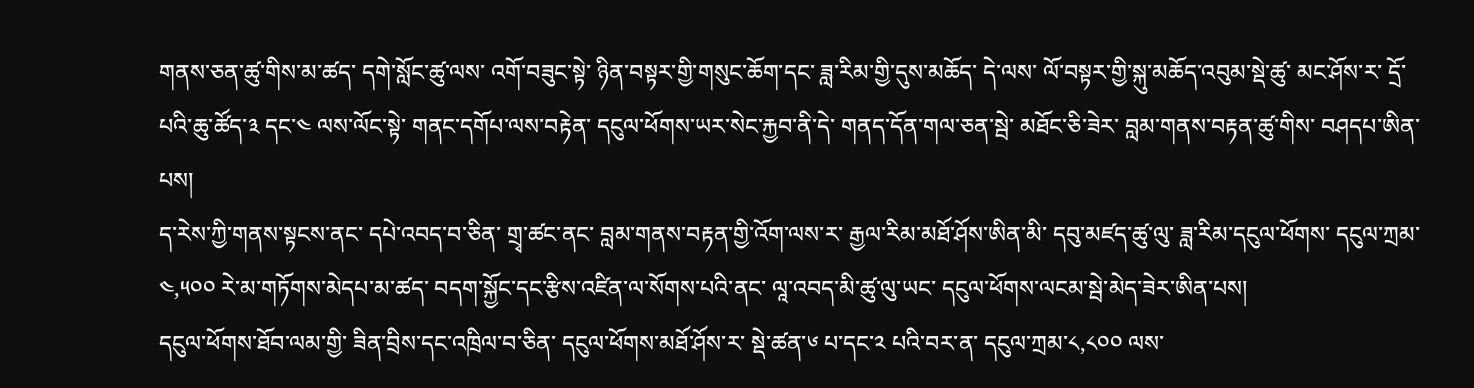གནས་ཅན་ཚུ་གིས་མ་ཚད་ དགེ་སློང་ཚུ་ལས་ འགོ་བཟུང་སྟེ་ ཉིན་བསྟར་གྱི་གསུང་ཆོག་དང་ ཟླ་རིམ་གྱི་དུས་མཆོད་ དེ་ལས་ ལོ་བསྟར་གྱི་སྐུ་མཆོད་འབུམ་སྡེ་ཚུ་ མང་ཤོས་ར་ དྲོ་པའི་ཆུ་ཚོད་༣ དང་༤ ལས་ལོང་སྟེ་ གནང་དགོཔ་ལས་བརྟེན་ དངུལ་ཕོགས་ཡར་སེང་རྐྱབ་ནི་དེ་ གནད་དོན་གལ་ཅན་སྦེ་ མཐོང་ཅི་ཟེར་ བླམ་གནས་བརྟན་ཚུ་གིས་ བཤདཔ་ཨིན་པས།
ད་རེས་ཀྱི་གནས་སྟངས་ནང་ དཔེ་འབད་བ་ཅིན་ གྲྭ་ཚང་ནང་ བླམ་གནས་བརྟན་གྱི་འོག་ལས་ར་ རྒྱལ་རིམ་མཐོ་ཤོས་ཨིན་མི་ དབུ་མཛད་ཚུ་ལུ་ ཟླ་རིམ་དངུལ་ཕོགས་ དངུལ་ཀྲམ་༤,༥༠༠ རེ་མ་གཏོགས་མེདཔ་མ་ཚད་ བདག་སྐྱོང་དང་རྩིས་འཛིན་ལ་སོགས་པའི་ནང་ ལཱ་འབད་མི་ཚུ་ལུ་ཡང་ དངུལ་ཕོགས་ལངམ་སྦེ་མེད་ཟེར་ཨིན་པས།
དངུལ་ཕོགས་ཐོབ་ལམ་གྱི་ ཟིན་བྲིས་དང་འཁྲིལ་བ་ཅིན་ དངུལ་ཕོགས་མཐོ་ཤོས་ར་ སྡེ་ཚན་༦ པ་དང་༢ པའི་བར་ན་ དངུལ་ཀྲམ་༨,༨༠༠ ལས་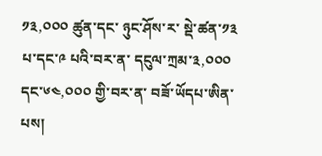༡༣,༠༠༠ ཚུན་དང་ ཉུང་ཤོས་ར་ སྡེ་ཚན་༡༣ པ་དང་༩ པའི་བར་ན་ དངུལ་ཀྲམ་༣,༠༠༠ དང་༦༤,༠༠༠ གྱི་བར་ན་ བཟོ་ཡོདཔ་ཨིན་པས།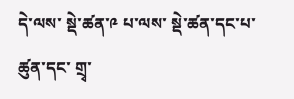དེ་ལས་ སྡེ་ཚན་༩ པ་ལས་ སྡེ་ཚན་དང་པ་ཚུན་དང་ གྲྭ་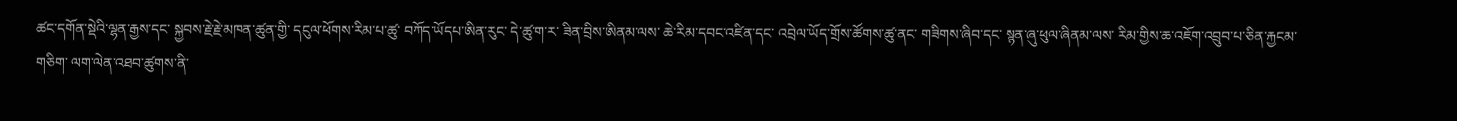ཚང་དགོན་སྡེའི་ལྷན་རྒྱས་དང་ སྐྱབས་རྗེ་རྗེ་མཁན་ཚུན་གྱི་ དངུལ་ཕོགས་རིམ་པ་ཚུ་ བཀོད་ཡོདཔ་ཨིན་རུང་ དེ་ཚུ་ག་ར་ ཟིན་བྲིས་ཨིནམ་ལས་ ཆེ་རིམ་དབང་འཛིན་དང་ འབྲེལ་ཡོད་གྲོས་ཚོགས་ཚུ་ནང་ གཟིགས་ཞིབ་དང་ སྙན་ཞུ་ཕུལ་ཞིནམ་ལས་ རིམ་གྱིས་ཆ་འཇོག་འབྲུབ་པ་ཅིན་རྐྱངམ་གཅིག་ ལག་ལེན་འཐབ་ཚུགས་ནི་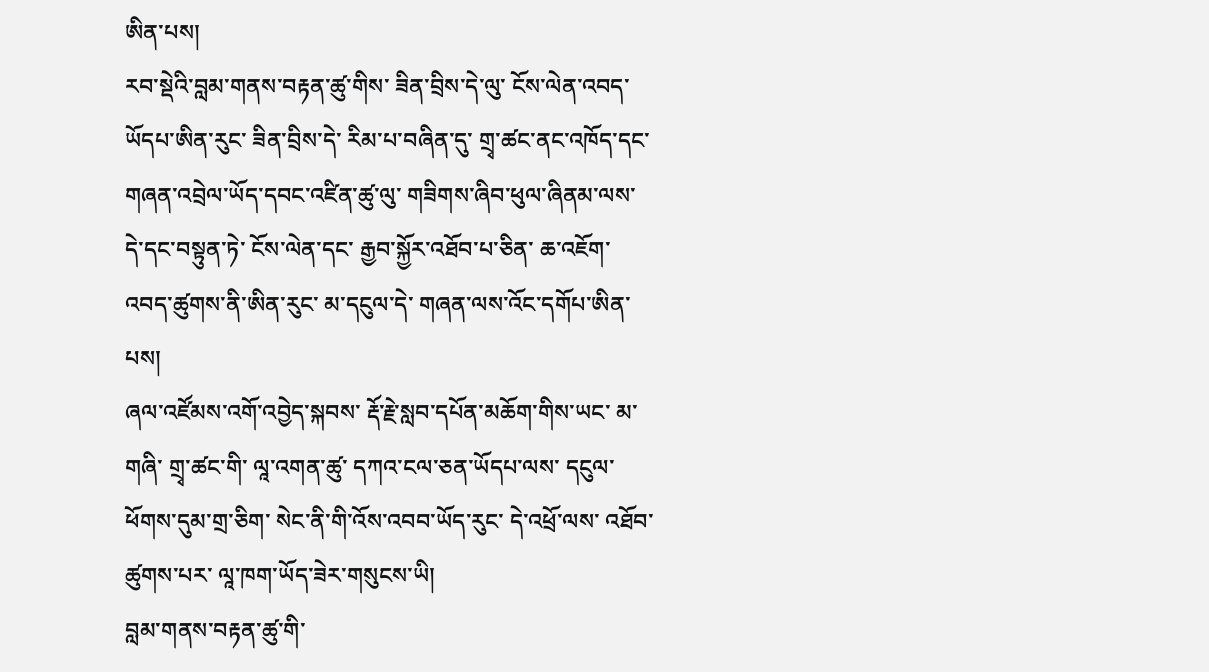ཨིན་པས།
རབ་སྡེའི་བླམ་གནས་བརྟན་ཚུ་གིས་ ཟིན་བྲིས་དེ་ལུ་ ངོས་ལེན་འབད་ཡོདཔ་ཨིན་རུང་ ཟིན་བྲིས་དེ་ རིམ་པ་བཞིན་དུ་ གྲྭ་ཚང་ནང་འཁོད་དང་ གཞན་འབྲེལ་ཡོད་དབང་འཛིན་ཚུ་ལུ་ གཟིགས་ཞིབ་ཕུལ་ཞིནམ་ལས་ དེ་དང་བསྟུན་ཏེ་ ངོས་ལེན་དང་ རྒྱབ་སྐྱོར་འཐོབ་པ་ཅིན་ ཆ་འཇོག་འབད་ཚུགས་ནི་ཨིན་རུང་ མ་དངུལ་དེ་ གཞན་ལས་འོང་དགོཔ་ཨིན་པས།
ཞལ་འཛོམས་འགོ་འབྱེད་སྐབས་ རྡོ་རྗེ་སླབ་དཔོན་མཆོག་གིས་ཡང་ མ་གཞི་ གྲྭ་ཚང་གི་ ལཱ་འགན་ཚུ་ དཀའ་ངལ་ཅན་ཡོདཔ་ལས་ དངུལ་ཕོགས་དུམ་གྲ་ཅིག་ སེང་ནི་གི་འོས་འབབ་ཡོད་རུང་ དེ་འཕྲོ་ལས་ འཐོབ་ཚུགས་པར་ ལཱ་ཁག་ཡོད་ཟེར་གསུངས་ཡི།
བླམ་གནས་བརྟན་ཚུ་གི་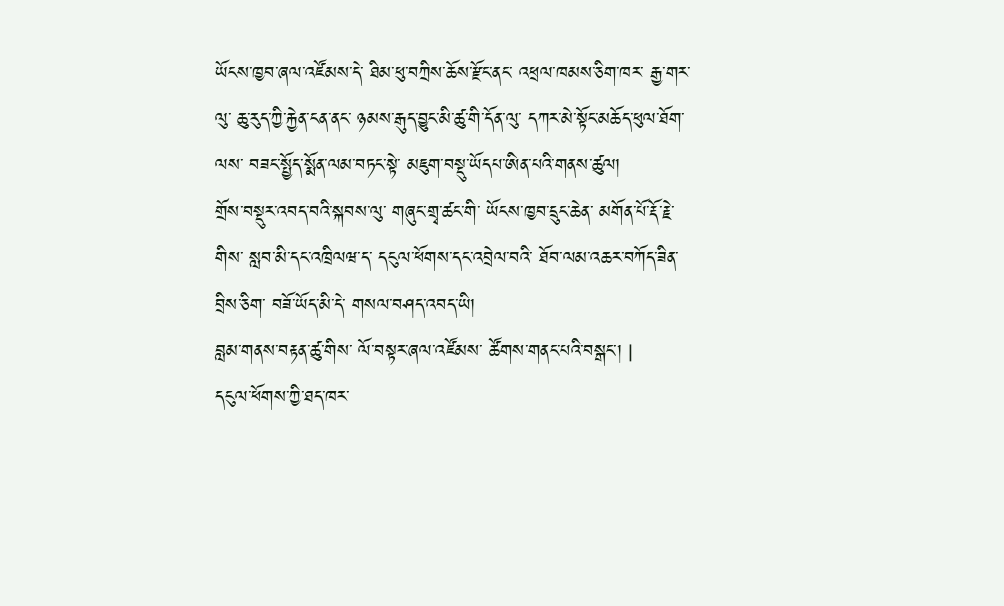ཡོངས་ཁྱབ་ཞལ་འཛོམས་དེ་ ཐིམ་ཕུ་བཀྲིས་ཆོས་རྫོང་ནང་ འཕྲལ་ཁམས་ཅིག་ཁར་ རྒྱ་གར་ལུ་ ཆུ་རུད་ཀྱི་རྐྱེན་ངན་ནང་ ཉམས་རྒུད་བྱུང་མི་ཚུ་གི་དོན་ལུ་ དཀར་མེ་སྟོང་མཆོད་ཕུལ་ཐོག་ལས་ བཟང་སྤྱོད་སྨོན་ལམ་བཏང་སྟེ་ མཇུག་བསྡུ་ཡོདཔ་ཨིན་པའི་གནས་ཚུལ།
གྲོས་བསྡུར་འབད་བའི་སྐབས་ལུ་ གཞུང་གྲྭ་ཚང་གི་ ཡོངས་ཁྱབ་དྲུང་ཆེན་ མགོན་པོ་རྡོ་རྗེ་གིས་ སླབ་མི་དང་འཁྲིལཝ་ད་ དངུལ་ཕོགས་དང་འབྲེལ་བའི་ ཐོབ་ལམ་འཆར་བཀོད་ཟིན་བྲིས་ཅིག་ བཟོ་ཡོད་མི་དེ་ གསལ་བཤད་འབད་ཡི།
བླམ་གནས་བརྟན་ཚུ་གིས་ ལོ་བསྟར་ཞལ་འཛོམས་ ཚོགས་གནང་པའི་བསྒང་། |
དངུལ་ཕོགས་ཀྱི་ཐད་ཁར་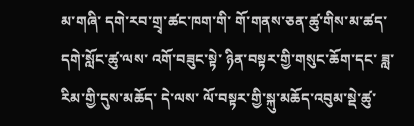མ་གཞི་ དགེ་རབ་གྲྭ་ཚང་ཁག་གི་ གོ་གནས་ཅན་ཚུ་གིས་མ་ཚད་ དགེ་སློང་ཚུ་ལས་ འགོ་བཟུང་སྟེ་ ཉིན་བསྟར་གྱི་གསུང་ཆོག་དང་ ཟླ་རིམ་གྱི་དུས་མཆོད་ དེ་ལས་ ལོ་བསྟར་གྱི་སྐུ་མཆོད་འབུམ་སྡེ་ཚུ་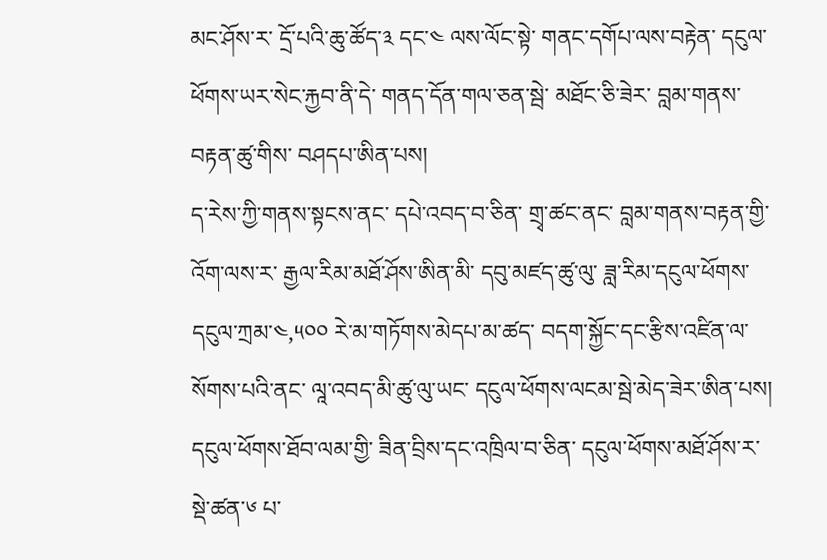མང་ཤོས་ར་ དྲོ་པའི་ཆུ་ཚོད་༣ དང་༤ ལས་ལོང་སྟེ་ གནང་དགོཔ་ལས་བརྟེན་ དངུལ་ཕོགས་ཡར་སེང་རྐྱབ་ནི་དེ་ གནད་དོན་གལ་ཅན་སྦེ་ མཐོང་ཅི་ཟེར་ བླམ་གནས་བརྟན་ཚུ་གིས་ བཤདཔ་ཨིན་པས།
ད་རེས་ཀྱི་གནས་སྟངས་ནང་ དཔེ་འབད་བ་ཅིན་ གྲྭ་ཚང་ནང་ བླམ་གནས་བརྟན་གྱི་འོག་ལས་ར་ རྒྱལ་རིམ་མཐོ་ཤོས་ཨིན་མི་ དབུ་མཛད་ཚུ་ལུ་ ཟླ་རིམ་དངུལ་ཕོགས་ དངུལ་ཀྲམ་༤,༥༠༠ རེ་མ་གཏོགས་མེདཔ་མ་ཚད་ བདག་སྐྱོང་དང་རྩིས་འཛིན་ལ་སོགས་པའི་ནང་ ལཱ་འབད་མི་ཚུ་ལུ་ཡང་ དངུལ་ཕོགས་ལངམ་སྦེ་མེད་ཟེར་ཨིན་པས།
དངུལ་ཕོགས་ཐོབ་ལམ་གྱི་ ཟིན་བྲིས་དང་འཁྲིལ་བ་ཅིན་ དངུལ་ཕོགས་མཐོ་ཤོས་ར་ སྡེ་ཚན་༦ པ་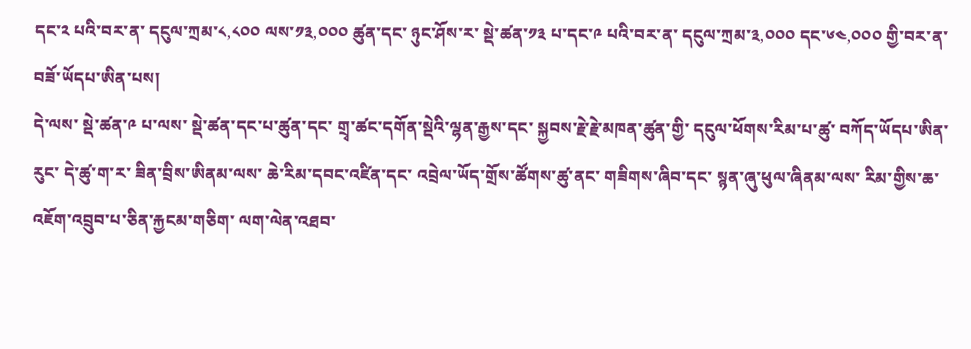དང་༢ པའི་བར་ན་ དངུལ་ཀྲམ་༨,༨༠༠ ལས་༡༣,༠༠༠ ཚུན་དང་ ཉུང་ཤོས་ར་ སྡེ་ཚན་༡༣ པ་དང་༩ པའི་བར་ན་ དངུལ་ཀྲམ་༣,༠༠༠ དང་༦༤,༠༠༠ གྱི་བར་ན་ བཟོ་ཡོདཔ་ཨིན་པས།
དེ་ལས་ སྡེ་ཚན་༩ པ་ལས་ སྡེ་ཚན་དང་པ་ཚུན་དང་ གྲྭ་ཚང་དགོན་སྡེའི་ལྷན་རྒྱས་དང་ སྐྱབས་རྗེ་རྗེ་མཁན་ཚུན་གྱི་ དངུལ་ཕོགས་རིམ་པ་ཚུ་ བཀོད་ཡོདཔ་ཨིན་རུང་ དེ་ཚུ་ག་ར་ ཟིན་བྲིས་ཨིནམ་ལས་ ཆེ་རིམ་དབང་འཛིན་དང་ འབྲེལ་ཡོད་གྲོས་ཚོགས་ཚུ་ནང་ གཟིགས་ཞིབ་དང་ སྙན་ཞུ་ཕུལ་ཞིནམ་ལས་ རིམ་གྱིས་ཆ་འཇོག་འབྲུབ་པ་ཅིན་རྐྱངམ་གཅིག་ ལག་ལེན་འཐབ་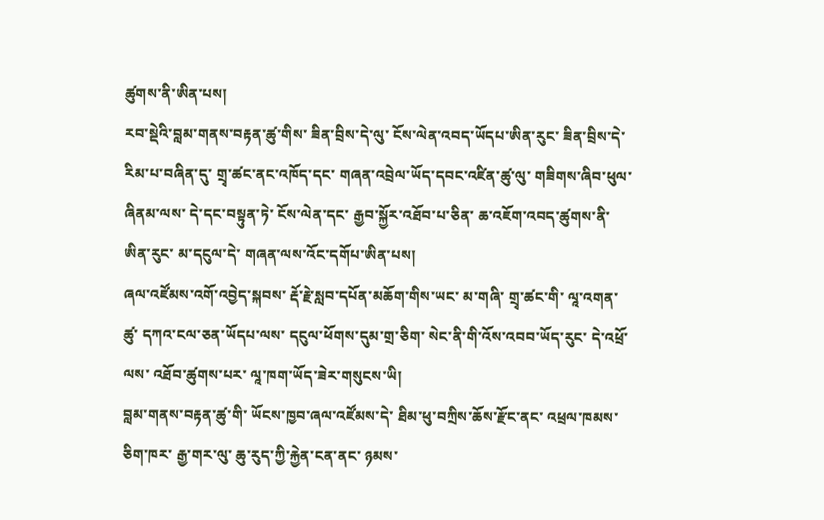ཚུགས་ནི་ཨིན་པས།
རབ་སྡེའི་བླམ་གནས་བརྟན་ཚུ་གིས་ ཟིན་བྲིས་དེ་ལུ་ ངོས་ལེན་འབད་ཡོདཔ་ཨིན་རུང་ ཟིན་བྲིས་དེ་ རིམ་པ་བཞིན་དུ་ གྲྭ་ཚང་ནང་འཁོད་དང་ གཞན་འབྲེལ་ཡོད་དབང་འཛིན་ཚུ་ལུ་ གཟིགས་ཞིབ་ཕུལ་ཞིནམ་ལས་ དེ་དང་བསྟུན་ཏེ་ ངོས་ལེན་དང་ རྒྱབ་སྐྱོར་འཐོབ་པ་ཅིན་ ཆ་འཇོག་འབད་ཚུགས་ནི་ཨིན་རུང་ མ་དངུལ་དེ་ གཞན་ལས་འོང་དགོཔ་ཨིན་པས།
ཞལ་འཛོམས་འགོ་འབྱེད་སྐབས་ རྡོ་རྗེ་སླབ་དཔོན་མཆོག་གིས་ཡང་ མ་གཞི་ གྲྭ་ཚང་གི་ ལཱ་འགན་ཚུ་ དཀའ་ངལ་ཅན་ཡོདཔ་ལས་ དངུལ་ཕོགས་དུམ་གྲ་ཅིག་ སེང་ནི་གི་འོས་འབབ་ཡོད་རུང་ དེ་འཕྲོ་ལས་ འཐོབ་ཚུགས་པར་ ལཱ་ཁག་ཡོད་ཟེར་གསུངས་ཡི།
བླམ་གནས་བརྟན་ཚུ་གི་ ཡོངས་ཁྱབ་ཞལ་འཛོམས་དེ་ ཐིམ་ཕུ་བཀྲིས་ཆོས་རྫོང་ནང་ འཕྲལ་ཁམས་ཅིག་ཁར་ རྒྱ་གར་ལུ་ ཆུ་རུད་ཀྱི་རྐྱེན་ངན་ནང་ ཉམས་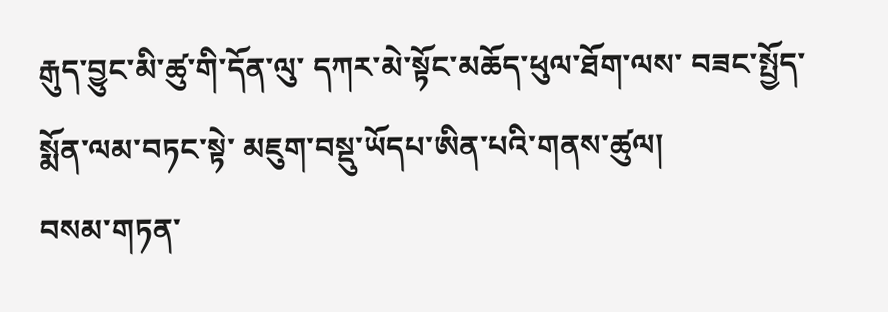རྒུད་བྱུང་མི་ཚུ་གི་དོན་ལུ་ དཀར་མེ་སྟོང་མཆོད་ཕུལ་ཐོག་ལས་ བཟང་སྤྱོད་སྨོན་ལམ་བཏང་སྟེ་ མཇུག་བསྡུ་ཡོདཔ་ཨིན་པའི་གནས་ཚུལ།
བསམ་གཏན་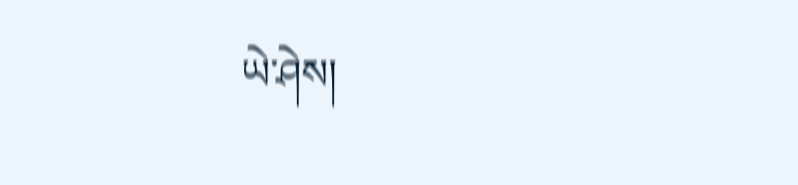ཡེ་ཤེས།